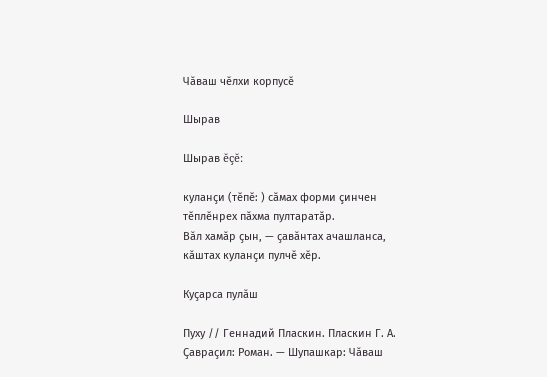Чӑваш чӗлхи корпусӗ

Шырав

Шырав ĕçĕ:

куланҫи (тĕпĕ: ) сăмах форми çинчен тĕплĕнрех пăхма пултаратăр.
Вӑл хамӑр ҫын, — ҫавӑнтах ачашланса, кӑштах куланҫи пулчӗ хӗр.

Куҫарса пулӑш

Пуху // Геннадий Пласкин. Пласкин Г. А. Ҫавраҫил: Роман. — Шупашкар: Чӑваш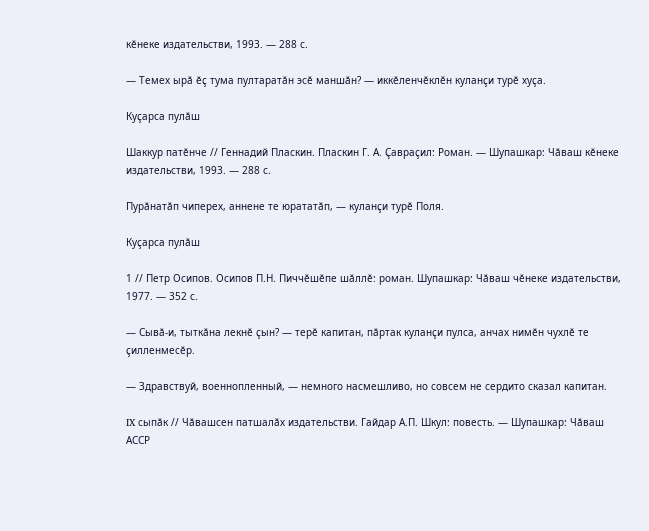кӗнеке издательстви, 1993. — 288 с.

— Темех ырӑ ӗҫ тума пултаратӑн эсӗ маншӑн? — иккӗленчӗклӗн куланҫи турӗ хуҫа.

Куҫарса пулӑш

Шаккур патӗнче // Геннадий Пласкин. Пласкин Г. А. Ҫавраҫил: Роман. — Шупашкар: Чӑваш кӗнеке издательстви, 1993. — 288 с.

Пурӑнатӑп чиперех, аннене те юрататӑп, — куланҫи турӗ Поля.

Куҫарса пулӑш

1 // Петр Осипов. Осипов П.Н. Пиччӗшӗпе шӑллӗ: роман. Шупашкар: Чӑваш чӗнеке издательстви, 1977. — 352 с.

— Сывӑ-и, тыткӑна лекнӗ ҫын? — терӗ капитан, пӑртак куланҫи пулса, анчах нимӗн чухлӗ те ҫилленмесӗр.

— Здравствуй, военнопленный, — немного насмешливо, но совсем не сердито сказал капитан.

IX сыпӑк // Чӑвашсен патшалӑх издательстви. Гайдар А.П. Шкул: повесть. — Шупашкар: Чӑваш АССР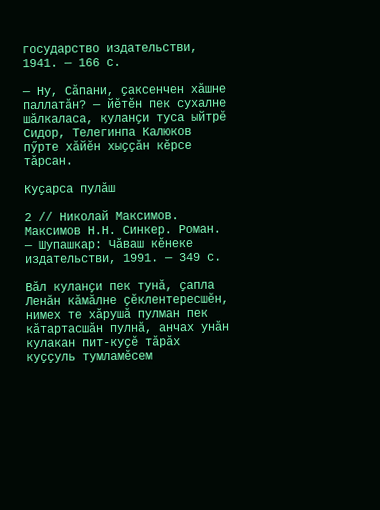государство издательстви, 1941. — 166 с.

— Ну, Сӑпани, ҫаксенчен хӑшне паллатӑн? — йӗтӗн пек сухалне шӑлкаласа, куланҫи туса ыйтрӗ Сидор, Телегинпа Калюков пӳрте хӑйӗн хыҫҫӑн кӗрсе тӑрсан.

Куҫарса пулӑш

2 // Николай Максимов. Максимов Н.Н. Синкер. Роман. — Шупашкар: Чӑваш кӗнеке издательстви, 1991. — 349 с.

Вӑл куланҫи пек тунӑ, ҫапла Ленӑн кӑмӑлне ҫӗклентересшӗн, нимех те хӑрушӑ пулман пек кӑтартасшӑн пулнӑ, анчах унӑн кулакан пит-куҫӗ тӑрӑх куҫҫуль тумламӗсем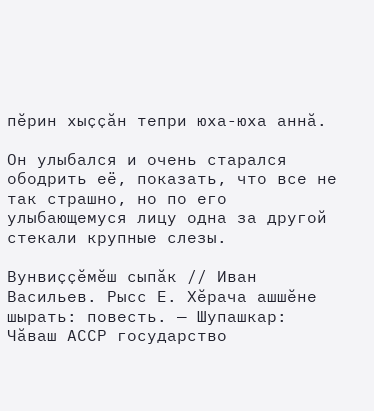пӗрин хыҫҫӑн тепри юха-юха аннӑ.

Он улыбался и очень старался ободрить её, показать, что все не так страшно, но по его улыбающемуся лицу одна за другой стекали крупные слезы.

Вунвиҫҫӗмӗш сыпӑк // Иван Васильев. Рысс Е. Хӗрача ашшӗне шырать: повесть. — Шупашкар: Чӑваш АССР государство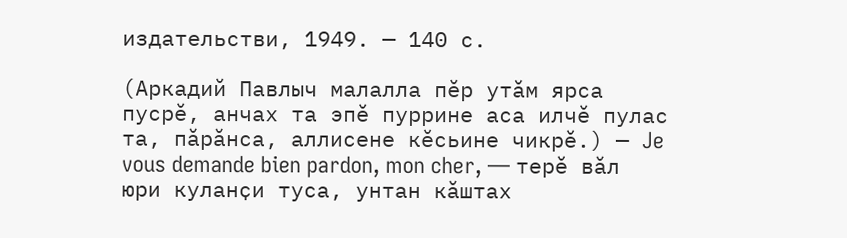издательстви, 1949. — 140 с.

(Аркадий Павлыч малалла пӗр утӑм ярса пусрӗ, анчах та эпӗ пуррине аса илчӗ пулас та, пӑрӑнса, аллисене кӗсьине чикрӗ.) — Je vous demande bien pardon, mon cher, — терӗ вӑл юри куланҫи туса, унтан кӑштах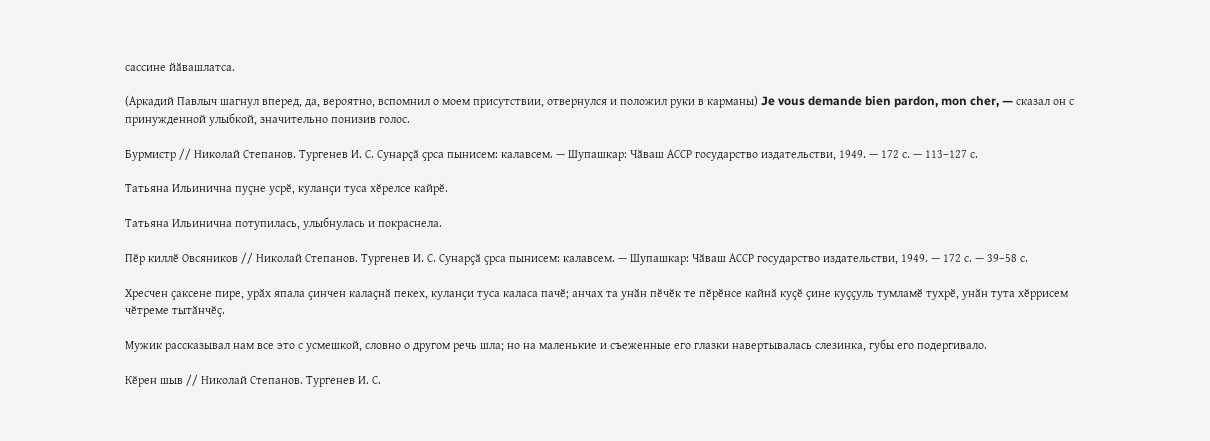сассине йӑвашлатса.

(Аркадий Павлыч шагнул вперед, да, вероятно, вспомнил о моем присутствии, отвернулся и положил руки в карманы) Je vous demande bien pardon, mon cher, — сказал он с принужденной улыбкой, значительно понизив голос.

Бурмистр // Николай Степанов. Тургенев И. С. Сунарҫӑ ҫрса пынисем: калавсем. — Шупашкар: Чӑваш АССР государство издательстви, 1949. — 172 с. — 113–127 с.

Татьяна Ильинична пуҫне усрӗ, куланҫи туса хӗрелсе кайрӗ.

Татьяна Ильинична потупилась, улыбнулась и покраснела.

Пӗр киллӗ Овсяников // Николай Степанов. Тургенев И. С. Сунарҫӑ ҫрса пынисем: калавсем. — Шупашкар: Чӑваш АССР государство издательстви, 1949. — 172 с. — 39–58 с.

Хресчен ҫаксене пире, урӑх япала ҫинчен калаҫнӑ пекех, куланҫи туса каласа пачӗ; анчах та унӑн пӗчӗк те пӗрӗнсе кайнӑ куҫӗ ҫине куҫҫуль тумламӗ тухрӗ, унӑн тута хӗррисем чӗтреме тытӑнчӗҫ.

Мужик рассказывал нам все это с усмешкой, словно о другом речь шла; но на маленькие и съеженные его глазки навертывалась слезинка, губы его подергивало.

Кӗрен шыв // Николай Степанов. Тургенев И. С.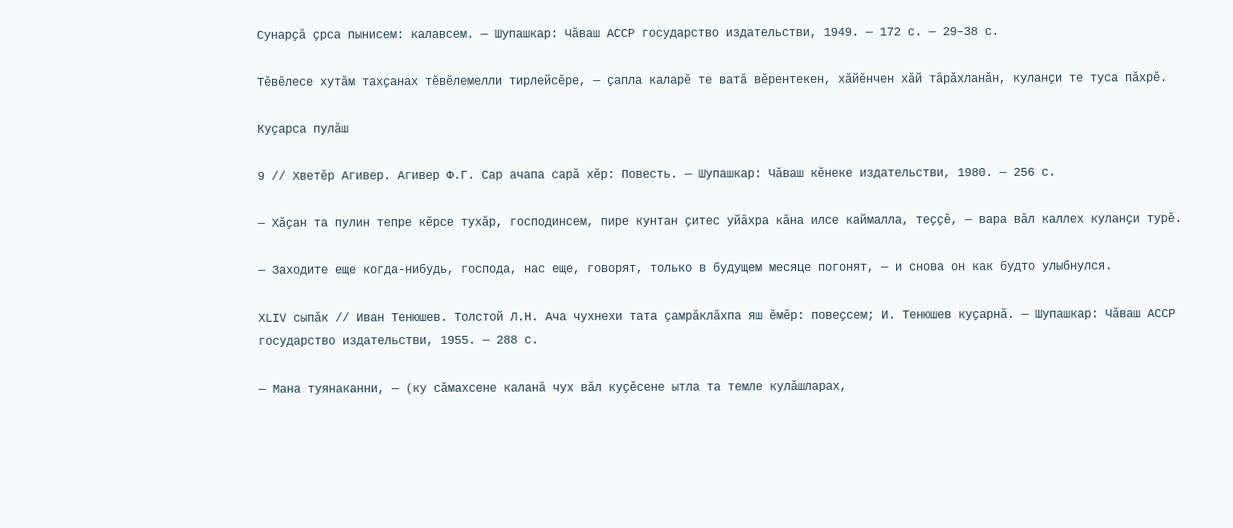Сунарҫӑ ҫрса пынисем: калавсем. — Шупашкар: Чӑваш АССР государство издательстви, 1949. — 172 с. — 29–38 с.

Тӗвӗлесе хутӑм тахҫанах тӗвӗлемелли тирлейсӗре, — ҫапла каларӗ те ватӑ вӗрентекен, хӑйӗнчен хӑй тӑрӑхланӑн, куланҫи те туса пӑхрӗ.

Куҫарса пулӑш

9 // Хветӗр Агивер. Агивер Ф.Г. Сар ачапа сарӑ хӗр: Повесть. — Шупашкар: Чӑваш кӗнеке издательстви, 1980. — 256 с.

— Хӑҫан та пулин тепре кӗрсе тухӑр, господинсем, пире кунтан ҫитес уйӑхра кӑна илсе каймалла, теҫҫӗ, — вара вӑл каллех куланҫи турӗ.

— Заходите еще когда-нибудь, господа, нас еще, говорят, только в будущем месяце погонят, — и снова он как будто улыбнулся.

ХLIV сыпӑк // Иван Тенюшев. Толстой Л.Н. Ача чухнехи тата ҫамрӑклӑхпа яш ӗмӗр: повеҫсем; И. Тенюшев куҫарнӑ. — Шупашкар: Чӑваш АССР государство издательстви, 1955. — 288 с.

— Мана туянаканни, — (ку сӑмахсене каланӑ чух вӑл куҫӗсене ытла та темле кулӑшларах,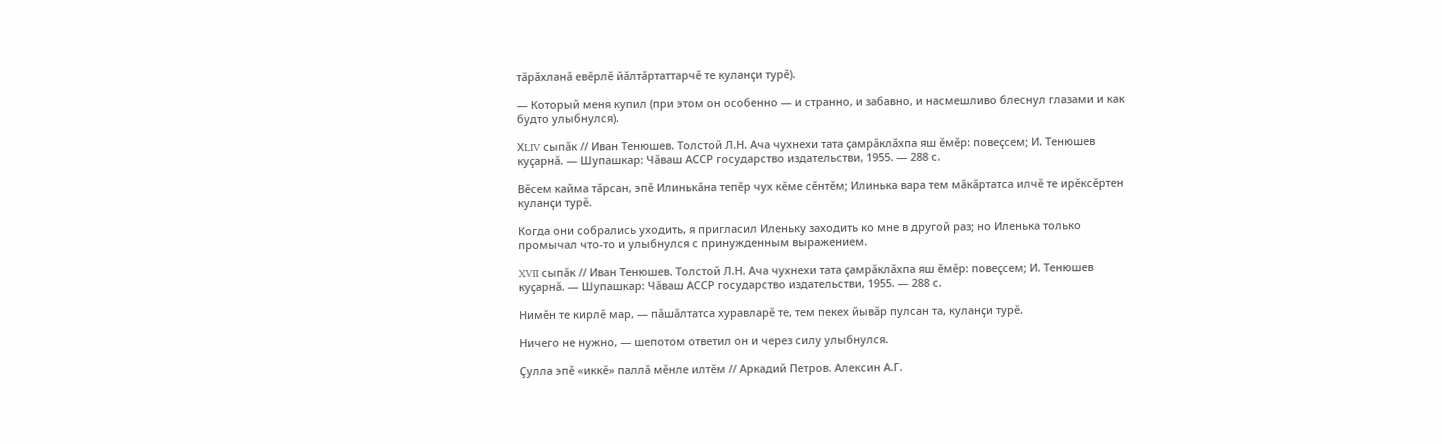тӑрӑхланӑ евӗрлӗ йӑлтӑртаттарчӗ те куланҫи турӗ).

— Который меня купил (при этом он особенно — и странно, и забавно, и насмешливо блеснул глазами и как будто улыбнулся).

ХLIV сыпӑк // Иван Тенюшев. Толстой Л.Н. Ача чухнехи тата ҫамрӑклӑхпа яш ӗмӗр: повеҫсем; И. Тенюшев куҫарнӑ. — Шупашкар: Чӑваш АССР государство издательстви, 1955. — 288 с.

Вӗсем кайма тӑрсан, эпӗ Илинькӑна тепӗр чух кӗме сӗнтӗм; Илинька вара тем мӑкӑртатса илчӗ те ирӗксӗртен куланҫи турӗ.

Когда они собрались уходить, я пригласил Иленьку заходить ко мне в другой раз; но Иленька только промычал что-то и улыбнулся с принужденным выражением.

XVII сыпӑк // Иван Тенюшев. Толстой Л.Н. Ача чухнехи тата ҫамрӑклӑхпа яш ӗмӗр: повеҫсем; И. Тенюшев куҫарнӑ. — Шупашкар: Чӑваш АССР государство издательстви, 1955. — 288 с.

Нимӗн те кирлӗ мар, — пӑшӑлтатса хуравларӗ те, тем пекех йывӑр пулсан та, куланҫи турӗ.

Ничего не нужно, — шепотом ответил он и через силу улыбнулся.

Ҫулла эпӗ «иккӗ» паллӑ мӗнле илтӗм // Аркадий Петров. Алексин А.Г.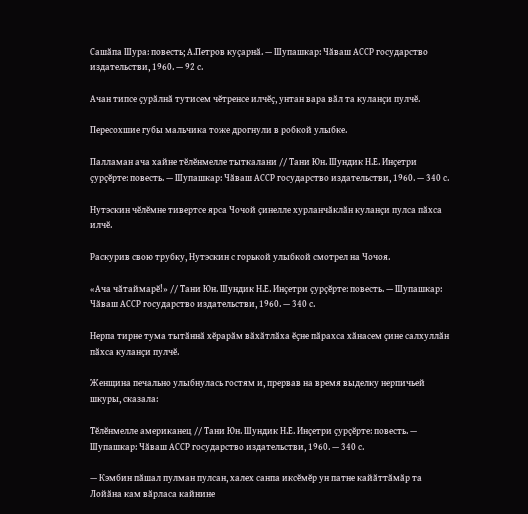Сашӑпа Шура: повесть; А.Петров куҫарнӑ. — Шупашкар: Чӑваш АССР государство издательстви, 1960. — 92 с.

Ачан типсе ҫурӑлнӑ тутисем чӗтренсе илчӗҫ, унтан вара вӑл та куланҫи пулчӗ.

Пересохшие губы мальчика тоже дрогнули в робкой улыбке.

Палламан ача хайне тӗлӗнмелле тыткалани // Тани Юн. Шундик Н.Е. Инҫетри ҫурҫӗрте: повесть. — Шупашкар: Чӑваш АССР государство издательстви, 1960. — 340 с.

Нутэскин чӗлӗмне тивертсе ярса Чочой ҫинелле хурланчӑклӑн куланҫи пулса пӑхса илчӗ.

Раскурив свою трубку, Нутэскин с горькой улыбкой смотрел на Чочоя.

«Ача чӑтаймарӗ!» // Тани Юн. Шундик Н.Е. Инҫетри ҫурҫӗрте: повесть. — Шупашкар: Чӑваш АССР государство издательстви, 1960. — 340 с.

Нерпа тирне тума тытӑннӑ хӗрарӑм вӑхӑтлӑха ӗҫне пӑрахса хӑнасем ҫине салхуллӑн пӑхса куланҫи пулчӗ.

Женщина печально улыбнулась гостям и, прервав на время выделку нерпичьей шкуры, сказала:

Тӗлӗнмелле американец // Тани Юн. Шундик Н.Е. Инҫетри ҫурҫӗрте: повесть. — Шупашкар: Чӑваш АССР государство издательстви, 1960. — 340 с.

— Кэмбин пӑшал пулман пулсан, халех санпа иксӗмӗр ун патне кайӑттӑмӑр та Лойӑна кам вӑрласа кайнине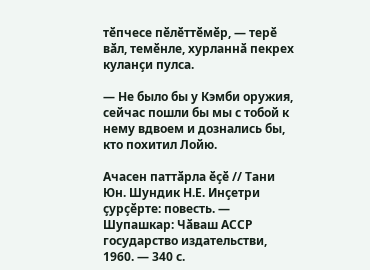тӗпчесе пӗлӗттӗмӗр, — терӗ вӑл, темӗнле, хурланнӑ пекрех куланҫи пулса.

— Не было бы у Кэмби оружия, сейчас пошли бы мы с тобой к нему вдвоем и дознались бы, кто похитил Лойю.

Ачасен паттӑрла ӗҫӗ // Тани Юн. Шундик Н.Е. Инҫетри ҫурҫӗрте: повесть. — Шупашкар: Чӑваш АССР государство издательстви, 1960. — 340 с.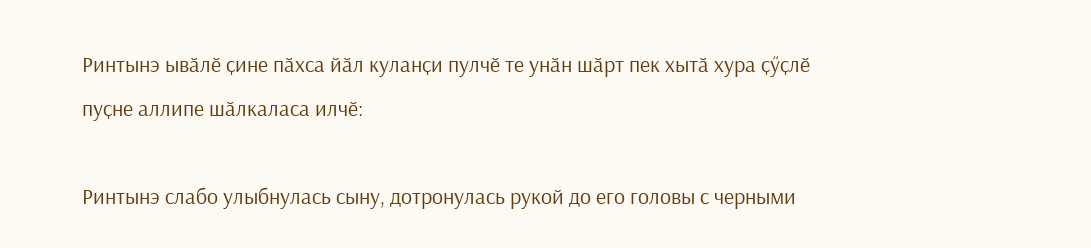Ринтынэ ывӑлӗ ҫине пӑхса йӑл куланҫи пулчӗ те унӑн шӑрт пек хытӑ хура ҫӳҫлӗ пуҫне аллипе шӑлкаласа илчӗ:

Ринтынэ слабо улыбнулась сыну, дотронулась рукой до его головы с черными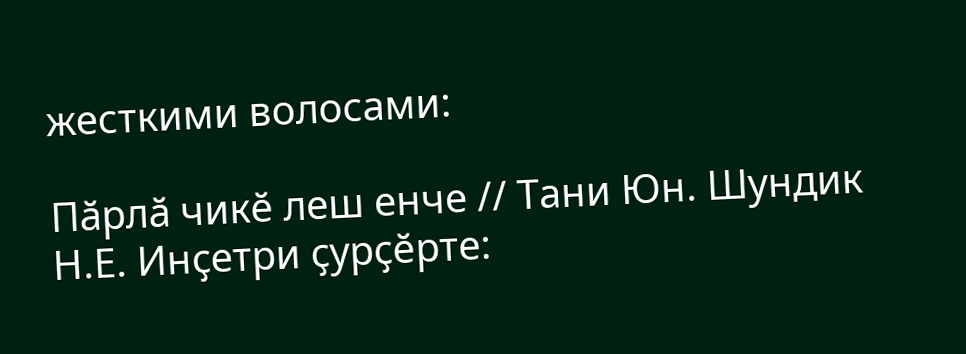жесткими волосами:

Пӑрлӑ чикӗ леш енче // Тани Юн. Шундик Н.Е. Инҫетри ҫурҫӗрте: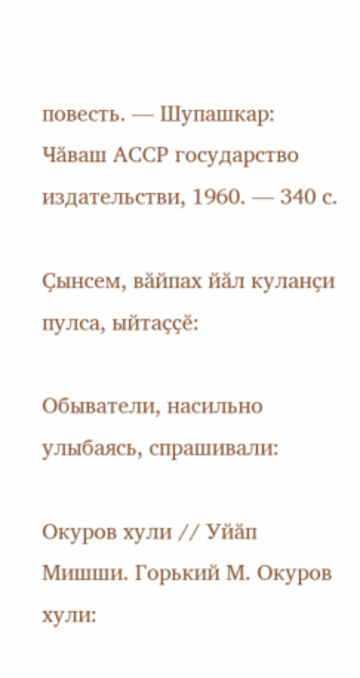повесть. — Шупашкар: Чӑваш АССР государство издательстви, 1960. — 340 с.

Ҫынсем, вӑйпах йӑл куланҫи пулса, ыйтаҫҫӗ:

Обыватели, насильно улыбаясь, спрашивали:

Окуров хули // Уйӑп Мишши. Горький М. Окуров хули: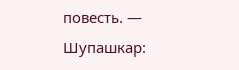повесть. — Шупашкар: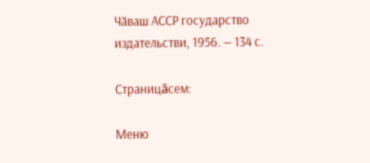Чӑваш АССР государство издательстви, 1956. — 134 с.

Страницăсем:

Меню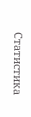Статистика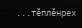...тĕплӗнрех